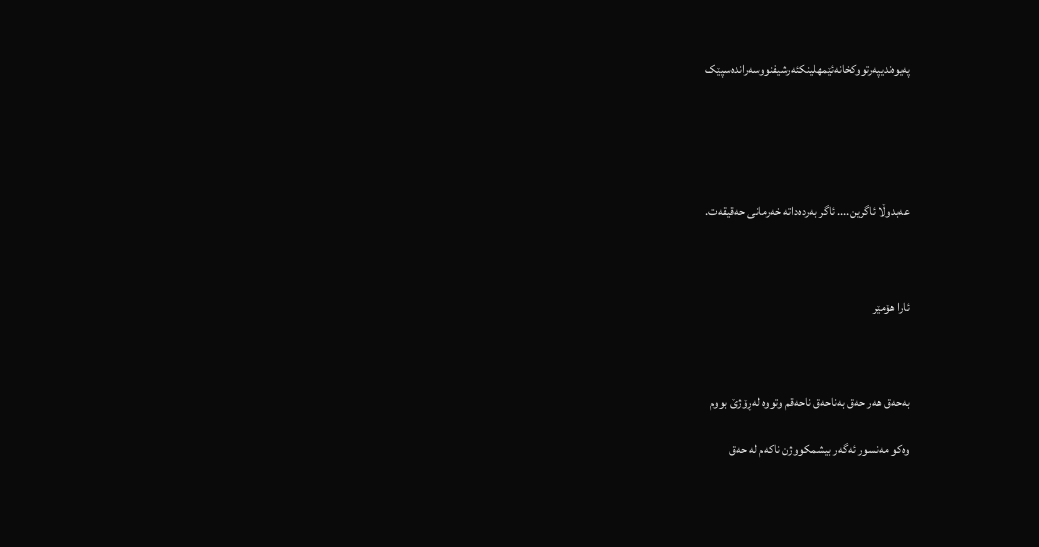په‌یوه‌ندیپه‌رتووکخانه‌ئێمهلینکئه‌رشیفنووسه‌رانده‌سپێک





عه‌بدوڵا ئاگرین.... ئاگر به‌رده‌داته ‌خه‌رمانی حه‌قیقه‌ت.



ئارا هۆمێر



به‌حه‌ق هه‌ر حه‌ق به‌ناحه‌ق ناحه‌قم وتووه ‌له‌ڕۆژێ بووم

وه‌کو مه‌نسور ئه‌گه‌ر بیشمکووژن ناکه‌م له‌ حه‌ق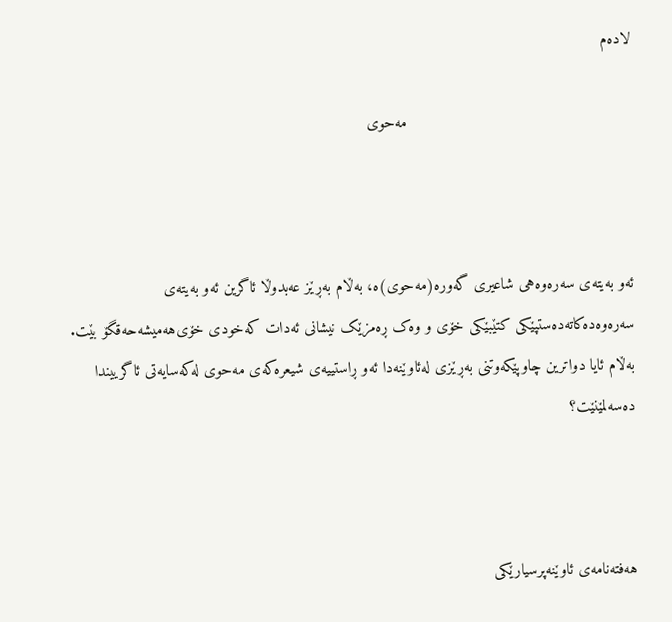لاده‌م

                                                مه‌حوی



ئه‌و به‌یته‌ی سه‌ره‌وه‌هی شاعیری گه‌وره‌(مه‌حوی)ه‌، به‌ڵام به‌ڕێز عه‌بدوڵا ئاگرین ئه‌و به‌یته‌ی سه‌ره‌وه‌ده‌کاته‌ده‌ستپێکی کتێبێکی خۆی و وه‌ک ڕه‌مزێک نیشانی ئه‌دات که‌خودی خۆی‌هه‌میشه‌حه‌قگۆ بێت. به‌ڵام ئایا دواترین چاوپێکه‌وتنی به‌ڕێزی له‌ئاوێنه‌دا ئه‌و ڕاستییه‌ی شیعره‌که‌ی مه‌حوی له‌که‌سایه‌تی ئاگرییندا ده‌سه‌لمێنێت؟



هه‌فته‌نامه‌ی ئاوێنه‌پرسیارێکی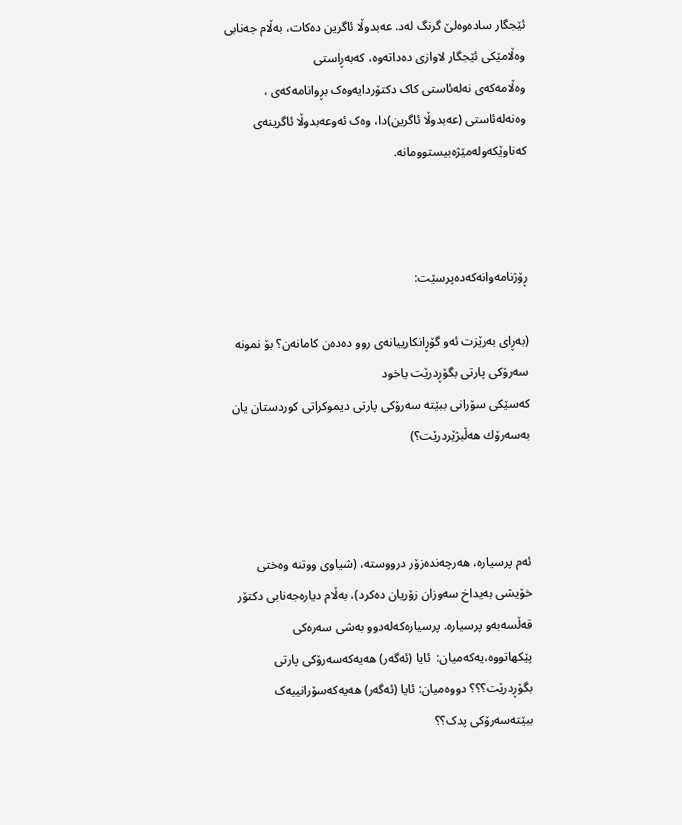ئێجگار ساده‌وه‌لێ گرنگ له‌د. عه‌بدوڵا ئاگرین ده‌کات، به‌ڵام جه‌نابی وه‌ڵامێکی ئێجگار لاوازی ده‌داته‌وه‌، که‌به‌ڕاستی وه‌ڵامه‌که‌ی ‌نه‌له‌ئاستی کاک دکتۆردایه‌وه‌ک بڕوانا‌مه‌که‌ی ، وه‌نه‌له‌ئاستی (عه‌بدوڵا ئاگرین)دا، وه‌ک ئه‌وعه‌بدوڵا ئاگرینه‌ی که‌ناوێکه‌و‌له‌مێژه‌بیستوومانه‌.



ڕۆژنامه‌وانه‌که‌ده‌پرسێت:

(به‌ڕای ‌به‌رێزت ئه‌و گۆڕانكارییانه‌ی ‌روو ده‌ده‌ن كامانه‌ن؟ بۆ نمونه‌ سه‌رۆكی ‌پارتی ‌بگۆڕدرێت یاخود كه‌سێكی ‌سۆرانی ‌ببێته ‌سه‌رۆكی ‌پارتی‌ دیموكراتی ‌كوردستان یان به‌سه‌رۆك هه‌ڵبژێردرێت؟)



ئه‌م پرسیاره‌، هه‌رچه‌نده‌زۆر درووسته‌، (شیاوی ووتنه‌ وه‌ختی خۆیشی به‌یداخ سه‌وزان زۆریان ده‌کرد)، به‌ڵام دیاره‌جه‌نابی دکتۆر قه‌ڵسه‌به‌و پرسیاره‌. پرسیاره‌که‌له‌دوو به‌شی سه‌ره‌کی پێکهاتووه‌،‌یه‌که‌میان:  ئایا (ئه‌گه‌ر) هه‌یه‌که‌سه‌رۆکی پارتی بگۆڕدرێت؟؟؟ دووه‌میان: ئایا (ئه‌گه‌ر) هه‌یه‌که‌سۆرانییه‌ک ببێته‌سه‌رۆکی پدک؟؟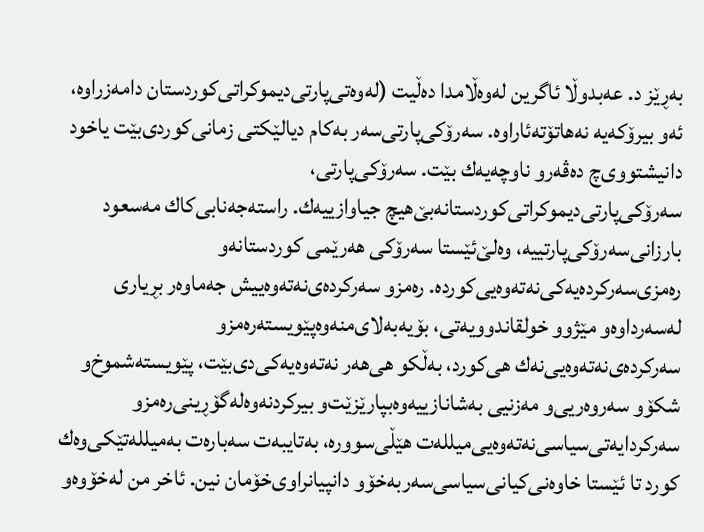به‌ڕێز د. عه‌بدوڵا ئاگرین له‌وه‌ڵامدا ده‌ڵیت (له‌وه‌تی‌پارتی‌دیموكراتی‌كوردستان دامه‌زراوه‌، ئه‌و بیرۆكه‌یه‌ نه‌هاتۆته‌ئاراوه‌. سه‌رۆكی‌پارتی‌سه‌ر به‌كام دیالێكتی‌ زمانی‌كوردی‌بێت یاخود دانیشتووی‌چ ده‌ڤه‌رو ناوچه‌یه‌ك بێت. سه‌رۆكی‌پارتی‌، سه‌رۆكی‌پارتی‌دیموكراتی‌كوردستانه‌بێ‌هیچ جیاوازییه‌ك. راسته‌جه‌نابی‌كاك مه‌سعود بارزانی‌سه‌رۆكی‌پارتییه‌، وه‌لێ‌ئێستا سه‌رۆكی‌ هه‌رێمی‌ كوردستانه‌و ره‌مزی‌سه‌ركرده‌یه‌كی‌نه‌ته‌وه‌یی‌كورده‌. ره‌مزو سه‌ركرده‌ی‌نه‌ته‌وه‌ییش جه‌ماوه‌ر بڕیاری‌ له‌سه‌رداوه‌و مێژوو خولقاندوویه‌تی‌، بۆیه‌به‌لای‌منه‌وه‌پێویسته‌ره‌مزو سه‌ركرده‌ی‌نه‌ته‌وه‌یی‌نه‌ك هی‌كورد، به‌ڵكو هی‌هه‌ر نه‌ته‌وه‌یه‌كی‌دی‌بێت، پێویسته‌شموخ‌و شكۆ‌و سه‌روه‌ریی‌‌و مه‌زنیی‌ به‌شانازییه‌وه‌بپارێزێت‌و بیركردنه‌وه‌له‌گۆڕینی‌ره‌مزو سه‌ركردایه‌تی‌سیاسی‌نه‌ته‌وه‌یی‌میلله‌ت هێڵی‌سووره‌، به‌تایبه‌ت سه‌باره‌ت به‌میلله‌تێكی‌وه‌ك كورد تا ئێستا خاوه‌نی‌كیانی‌سیاسی‌سه‌ربه‌خۆو دانپیانراوی‌خۆمان نین. ئاخر من له‌خۆوه‌‌و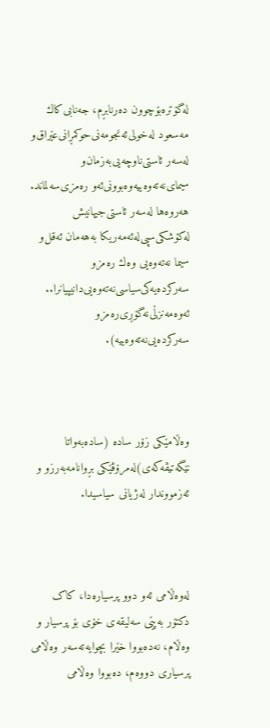له‌گۆتره‌بۆچوون ده‌رنابڕم، جه‌نابی‌كاك مه‌سعود له‌خولی‌ئه‌نجومه‌نی‌حوكمڕانی‌عێراق‌و له‌سه‌ر ئاستی‌ناوچه‌یی‌به‌زمان‌و سیمای‌نه‌ته‌وه‌ییه‌وه‌بوونی‌ئه‌و ره‌مزی‌سه‌لماند. هه‌روه‌ها له‌سه‌ر ئاستی‌جیهانیش له‌كۆشكی‌سپی‌له‌ئه‌مه‌ریكا به‌هه‌مان ئه‌قل‌و سیما نه‌ته‌وه‌یی وه‌ك ره‌مزو سه‌ركرده‌یه‌كی‌سیاسی‌نه‌ته‌وه‌یی‌دانیپیانرا.. ئه‌وه‌مه‌نزڵی‌نه‌گۆڕی‌ره‌مزو سه‌ركرده‌یی‌نه‌ته‌وه‌ییه‌).



وه‌ڵامێکی زۆر ساده (ساده‌به‌واتا نێگه‌تیڤه‌که‌ی)له‌مرۆڤێکی بڕوانامه‌به‌رزو و ئه‌زمووندار له‌ژیانی سیاسیدا.



له‌وه‌ڵامی ئه‌و دوو پرسیاره‌دا، کاک دکتۆر به‌پێی سه‌لیقه‌ی خۆی بۆ پرسیار و وه‌ڵام، نه‌ده‌بووا خێرا بچوایه‌ته‌سه‌ر وه‌ڵامی پرسیاری دووه‌م، ده‌بووا وه‌ڵامی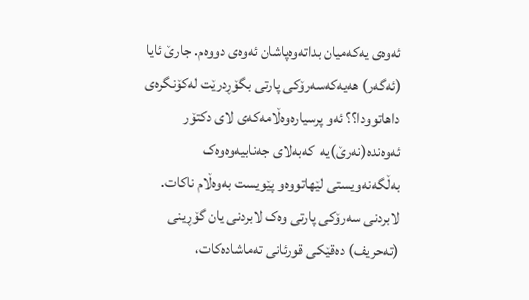ئه‌وه‌ی یه‌که‌میان بداته‌وه‌پاشان ئه‌وه‌ی دووه‌م. جارێ ئایا (ئه‌گه‌ر) هه‌یه‌که‌سه‌رۆکی پارتی بگۆڕدرێت له‌کۆنگره‌ی داهاتوودا؟؟ ئه‌و پرسیاره‌وه‌ڵامه‌که‌ی لای دکتۆر ئه‌وه‌نده‌(نه‌رێ)یه‌  که‌به‌لای جه‌نابیه‌و‌ه‌وه‌ک به‌ڵگه‌نه‌ویستی لێهاتووه‌و پێویست به‌وه‌ڵام ناکات. لابردنی سه‌رۆکی پارتی وه‌ک لابردنی یان گۆڕینی (ته‌حریف) ده‌قێکی قورئانی ته‌ماشاده‌کات،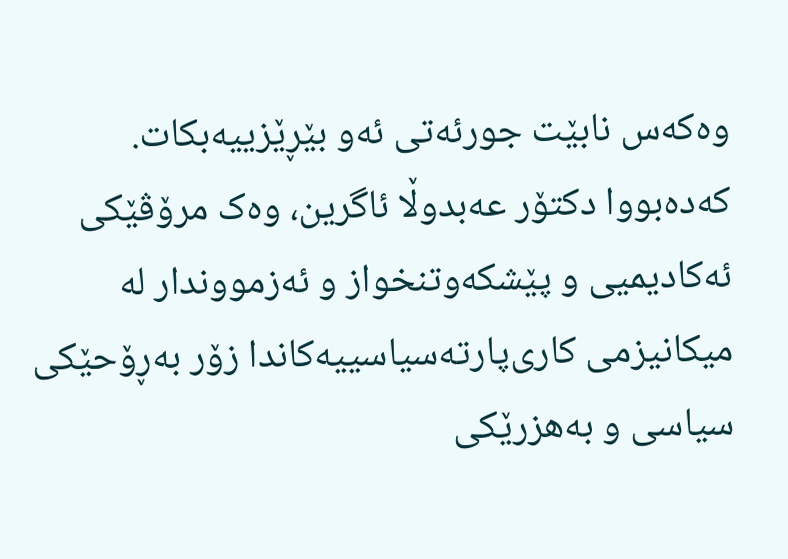وه‌که‌س نابێت جورئه‌تی ئه‌و بێڕێزییه‌بکات. که‌ده‌بووا دکتۆر عه‌بدوڵا ئاگرین، وه‌ک مرۆڤێکی ئه‌کادیمیی و پێشکه‌وتنخواز و ئه‌زمووندار له میکانیزمی کاری‌پارته‌سیاسییه‌کاندا زۆر به‌ڕۆحێکی سیاسی و به‌هزرێکی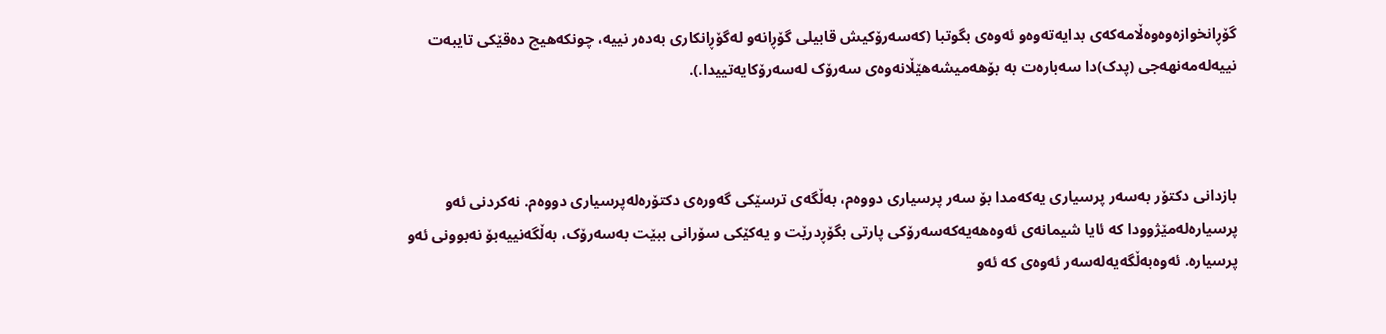گۆڕانخوازه‌وه‌وه‌ڵامه‌که‌ی بدایه‌ته‌وه‌و ئه‌وه‌ی بگوتبا (که‌سه‌رۆکیش قابیلی گۆڕانه‌و له‌گۆڕانکاری به‌ده‌ر نییه‌، چونکه‌هیچ ده‌قێکی تایبه‌ت نییه‌له‌مه‌نهه‌جی (پدک)دا سه‌باره‌ت به‌ بۆهه‌میشه‌هێڵانه‌وه‌ی سه‌رۆک له‌سه‌رۆکایه‌تییدا.).



بازدانی دکتۆر به‌سه‌ر پرسیاری یه‌که‌مدا بۆ سه‌ر پرسیاری دووه‌م، به‌ڵگه‌ی ترسێکی گه‌وره‌ی دکتۆره‌له‌پرسیاری دووه‌م‌. نه‌کردنی ئه‌و پرسیاره‌له‌مێژوودا که‌ ئایا شیمانه‌ی ئه‌وه‌هه‌یه‌که‌سه‌رۆکی پارتی بگۆڕدرێت و یه‌کێکی سۆرانی ببێت به‌سه‌رۆک، به‌ڵگه‌نییه‌بۆ نه‌بوونی ئه‌و پرسیاره‌. ئه‌وه‌به‌ڵگه‌یه‌له‌سه‌ر ئه‌وه‌ی که‌ ئه‌و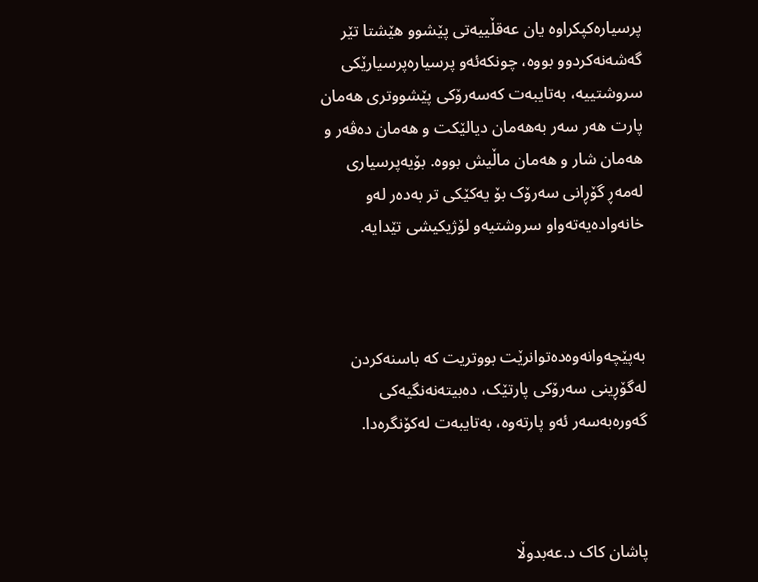پرسیاره‌کپکراوه‌ یان عه‌قڵییه‌تی پێشوو هێشتا تێر گه‌شه‌نه‌کردوو بووه‌، چونکه‌ئه‌و پرسیاره‌پرسیارێکی سروشتییه‌، به‌تایبه‌ت که‌سه‌‌رۆکی پێشووتری هه‌مان پارت هه‌ر سه‌ر به‌هه‌مان دیالێکت و هه‌مان ده‌ڤه‌ر و هه‌مان شار و هه‌مان ماڵیش بووه‌. بۆیه‌پرسیاری له‌مه‌ڕ گۆڕانی سه‌رۆک بۆ یه‌کێکی تر به‌ده‌ر له‌و خانه‌واده‌یه‌ته‌واو سروشتیه‌و لۆژیکیشی تێدایه‌.



به‌پێچه‌وانه‌وه‌ده‌توانرێت بووتریت که باسنه‌کردن له‌گۆڕینی سه‌رۆکی پارتێک، ده‌بیته‌نه‌نگیه‌کی گه‌وره‌به‌سه‌ر ئه‌و پارته‌وه‌، به‌تایبه‌ت له‌کۆنگره‌دا.



پاشان کاک د.عه‌بدوڵا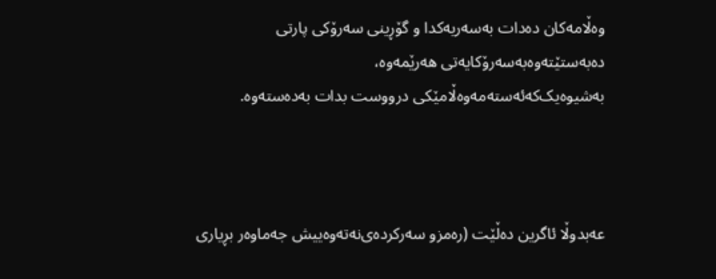وه‌ڵامه‌کان ده‌دات به‌سه‌ریه‌کدا و گۆڕینی سه‌رۆکی پارتی  ده‌به‌ستێته‌وه‌به‌سه‌رۆکایه‌تی هه‌رێمه‌وه‌، به‌شیوه‌یک‌که‌ئه‌سته‌مه‌وه‌ڵامێکی درووست بدات به‌ده‌سته‌وه‌.



عه‌بدوڵا ئاگرین ده‌ڵێت (ره‌مزو سه‌ركرده‌ی‌نه‌ته‌وه‌ییش جه‌ماوه‌ر بڕیاری‌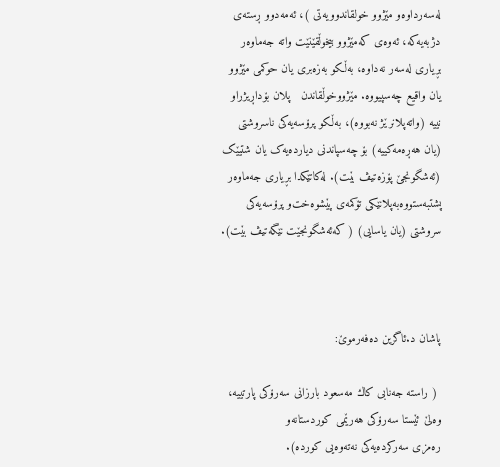له‌سه‌رداوه‌و مێژوو خولقاندوویه‌تی )، ئه‌مه‌دوو ڕسته‌ی دژبه‌یه‌که‌، ئه‌وه‌ی که‌مێژوو بیخوڵقێنێت واته‌ جه‌ماوه‌ر بڕیاری له‌سه‌ر نه‌داوه‌، به‌ڵکو به‌زه‌بری یان حوکمی مێژوو یان واقیع چه‌سپیووه‌. مێژووخوڵقاندن   پلان بۆداڕیژراو نییه (واته‌پلانرێژ نه‌بووه‌)، به‌ڵکو پرۆسه‌یه‌کی ناسروشتی (یان هه‌ڕه‌مه‌کییه‌) بۆ چه‌سپاندنی دیارده‌یه‌ک یان شتیێک (ئه‌شگونجێ پۆزه‌تیڤ بێت). له‌کاتێکدا بڕیاری جه‌ماوه‌ر پشتبه‌ستووه‌به‌پلانێکی تۆکمه‌ی پێشوه‌خت‌و پرۆسه‌یه‌کی سروشتی (یان یاسایی) ( که‌ئه‌شگونجێت نێگه‌تیڤ بێت).



پاشان د.ئاگرین ده‌فه‌رموێ:

 ( راسته‌ جه‌نابی‌ كاك مه‌سعود بارزانی ‌سه‌رۆكی ‌پارتییه‌، وه‌لێ ‌ئێستا سه‌رۆكی‌ هه‌رێمی ‌كوردستانه‌و ره‌مزی ‌سه‌ركرده‌یه‌كی‌ نه‌ته‌وه‌یی ‌كورده‌).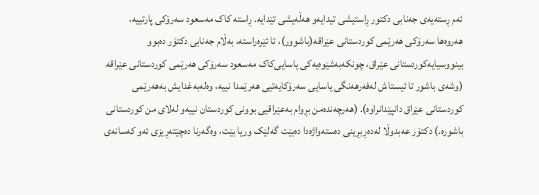ئه‌م ڕسته‌یه‌ی جه‌نابی دکتور ڕاستیشی تیدایه‌و هه‌ڵه‌یشی تێدایه‌. ڕاسته‌ کاک مه‌سعود سه‌رۆکی پارتییه‌، هه‌روه‌ها سه‌رۆکی هه‌رێمی کوردستانی عێراقه‌(باشوور)، تا ئێره‌راسته، به‌ڵام جه‌نابی دکتۆر ده‌بوو بینووسیایه‌کوردستانی عێراق، چونکه‌به‌شێوه‌یه‌کی یاسایی‌کاک مه‌سعود سه‌رۆکی هه‌رێمی کوردستانی عێراقه (وشه‌ی باشور تا ئیستاش له‌فه‌رهه‌نگی یاسایی سه‌رۆکایه‌تیی هه‌رێمدا نییه‌، وه‌له‌به‌غدایش به‌هه‌رێمی کوردستانی عێراق دانپێدانراوه‌). (هه‌رچه‌نده‌من بڕوام به‌عێراقیی بوونی کوردستان نییه‌و له‌لای من کوردستانی باشوره‌.) دکتۆر عه‌بدوڵا له‌ده‌ڕبڕینی ده‌سته‌واژه‌دا ده‌بێت گه‌لێک وریا بێت، وه‌گه‌رنا ده‌چێته‌ڕیزی ئه‌و که‌سانه‌ی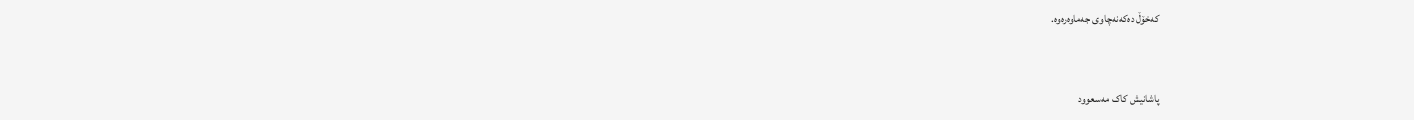که‌خۆڵ ده‌که‌نه‌چاوی جه‌ماوه‌ره‌وه‌.



پاشانیش کاک مه‌سعوود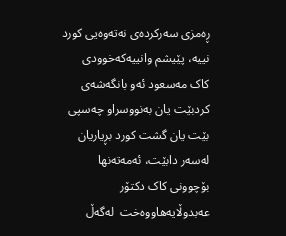ڕه‌مزی سه‌رکرده‌ی نه‌ته‌وه‌یی کورد نییه‌، پێیشم وانییه‌که‌خوودی کاک مه‌سعود ئه‌و بانگه‌شه‌ی کردبێت یان به‌نووسراو چه‌سپی بێت یان گشت کورد بڕیاریان له‌سه‌ر دابێت، ئه‌مه‌ته‌نها بۆچوونی کاک دکتۆر عه‌بدوڵایه‌هاووه‌خت  له‌گه‌ڵ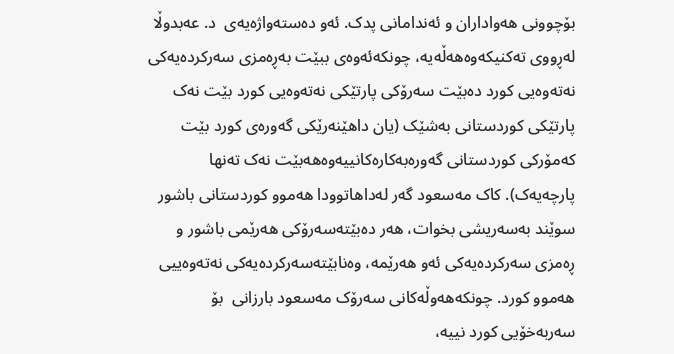بۆچوونی هه‌واداران و ئه‌ندامانی پدک. ئه‌و ده‌سته‌واژه‌یه‌ی  د. عه‌بدوڵا له‌ڕووی ته‌کنیکه‌وه‌هه‌ڵه‌یه‌، چونکه‌ئه‌وه‌ی ببێت به‌ڕه‌مزی سه‌رکرده‌یه‌کی نه‌ته‌وه‌یی کورد ده‌بێت سه‌رۆکی پارتێکی نه‌ته‌وه‌یی کورد بێت نه‌ک پارتێکی کوردستانی به‌شێک (یان داهێنه‌رێکی گه‌وره‌ی کورد بێت که‌مۆرکی کوردستانی گه‌وره‌به‌کاره‌کانییه‌وه‌هه‌بێت نه‌ک ته‌نها پارچه‌یه‌ک). کاک مه‌سعود گه‌ر له‌داهاتوودا هه‌موو کوردستانی باشور سوێند به‌سه‌ریشی بخوات، هه‌ر ده‌بێته‌سه‌رۆکی هه‌رێمی باشور و ڕه‌مزی سه‌رکرده‌یه‌کی ئه‌و هه‌رێمه‌، وه‌نابێته‌سه‌رکرده‌یه‌کی نه‌ته‌وه‌‌ییی هه‌موو کورد. چونکه‌هه‌وڵه‌کانی سه‌رۆک مه‌سعود بارزانی  بۆ سه‌ربه‌خۆیی کورد نییه‌،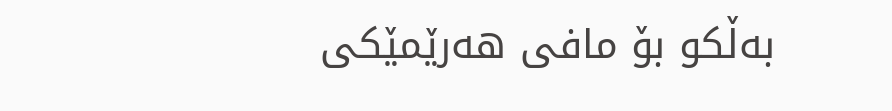به‌ڵکو بۆ مافی هه‌رێمێکی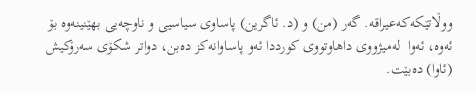ووڵاتێکه‌که‌عیراقه‌. گه‌ر (من) و (د. ئاگرین) پاساوی سیاسیی و ناوچه‌یی بهێنینه‌وه‌ بۆ ئه‌وه‌، ئه‌وا  له‌میژووی داهاوتووی کورددا ئه‌و پاساوانه‌کز ده‌بن، دواتر شکۆی سه‌رۆکیش (ئاوا) ده‌بێت.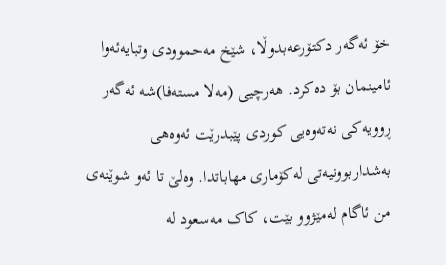خۆ ئه‌گه‌ر دکتۆرعه‌بدوڵا، شێخ مه‌حموودی وتبایه‌ئه‌وا ئامینمان بۆ ده‌کرد. هه‌رچیی (مه‌لا مسته‌فا)شه‌ ئه‌گه‌ر ڕوویه‌کی نه‌ته‌وه‌یی کوردی پێبدرێت ئه‌وه‌هی به‌شداربوونیه‌تی له‌کۆماری مهاباتدا. وه‌لێ تا ئه‌و شوێنه‌ی من ئاگام له‌مێژوو بێت، کاک مه‌سعود له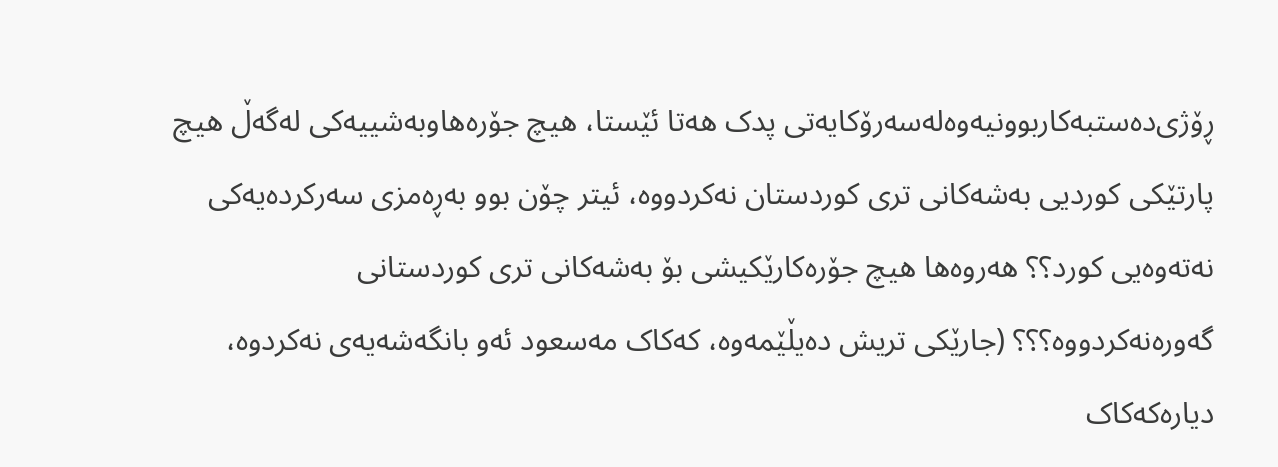ڕۆژی‌ده‌ستبه‌کاربوونیه‌وه‌له‌سه‌رۆکایه‌تی پدک هه‌تا ئێستا، هیچ جۆره‌هاوبه‌شییه‌کی له‌گه‌ڵ هیچ پارتێکی کوردیی به‌شه‌کانی تری کوردستان نه‌کردووه‌، ئیتر چۆن بوو به‌ڕه‌مزی سه‌رکرده‌یه‌کی نه‌ته‌وه‌یی کورد؟؟ هه‌روه‌ها هیچ جۆره‌کارێکیشی بۆ به‌شه‌کانی تری کوردستانی گه‌وره‌نه‌کردووه‌؟؟؟ (جارێکی تریش ده‌یڵێمه‌وه‌، که‌کاک مه‌سعود ئه‌و بانگه‌شه‌یه‌ی نه‌کردوه‌، دیاره‌که‌کاک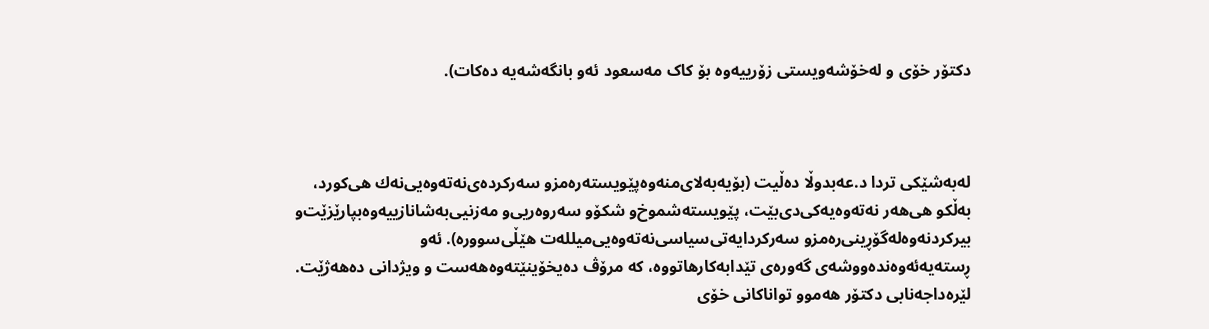دکتۆر خۆی و له‌خۆشه‌ویستی زۆرییه‌وه‌ بۆ کاک مه‌سعود ئه‌و بانگه‌شه‌یه‌ ده‌کات).



له‌به‌شێکی تردا د.عه‌بدوڵا ده‌ڵیت (بۆیه‌به‌لای‌منه‌وه‌پێویسته‌ره‌مزو سه‌ركرده‌ی‌نه‌ته‌وه‌یی‌نه‌ك هی‌كورد، به‌ڵكو هی‌هه‌ر نه‌ته‌وه‌یه‌كی‌دی‌بێت، پێویسته‌شموخ‌و شكۆ‌و سه‌روه‌ریی‌‌و مه‌زنیی‌به‌شانازییه‌وه‌بپارێزێت‌و بیركردنه‌وه‌له‌گۆڕینی‌ره‌مزو سه‌ركردایه‌تی‌سیاسی‌نه‌ته‌وه‌یی‌میلله‌ت هێڵی‌سووره‌). ئه‌و ڕسته‌یه‌ئه‌وه‌نده‌ووشه‌ی گه‌وره‌ی تێدابه‌کارهاتووه‌، که‌ مرۆڤ ده‌یخۆینێته‌وه‌هه‌ست و ویژدانی ده‌هه‌ژێت. لێره‌دا‌جه‌نابی دکتۆر هه‌موو تواناکانی خۆی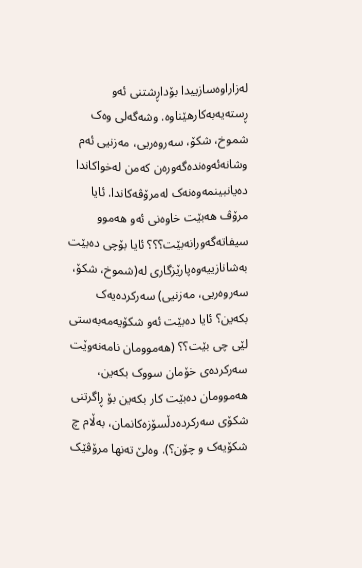له‌زاراوه‌سازییدا بۆ‌داڕشتنی ئه‌و ڕسته‌یه‌به‌کار‌هێناوه‌. وشه‌گه‌لی وه‌ک شموخ، شکۆ، سه‌روه‌ریی، مه‌زنیی ئه‌م وشانه‌‌ئه‌وه‌نده‌گه‌وره‌ن که‌من له‌خواکاندا ده‌یانبینمه‌وه‌نه‌ک له‌مرۆڤه‌کاندا. ئایا مرۆڤ هه‌بێت خاوه‌نی ئه‌و هه‌موو سیفاته‌گه‌ورانه‌بێت؟؟؟ ئایا بۆچی ده‌بێت به‌شانازییه‌وه‌پارێزگاری له‌(شموخ، شکۆ، سه‌روه‌ریی، مه‌زنیی) سه‌رکرده‌یه‌ک بکه‌ین‌؟ ئایا ده‌بێت ئه‌و شکۆیه‌مه‌به‌ستی لێی چی بێت؟؟ (هه‌موومان نامه‌نه‌وێت سه‌رکرده‌ی خۆمان سووک بکه‌ین، هه‌موومان ده‌بێت کار بکه‌ین بۆ ڕاگرتنی شکۆی سه‌رکرده‌دڵسۆزه‌کانمان، به‌ڵام چ شکۆیه‌ک و چۆن؟). وه‌لێ ته‌نها مرۆڤێک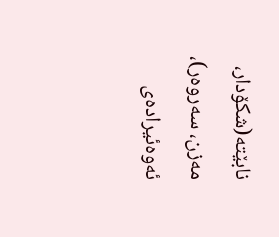نابێته‌(شکۆدار، مه‌زن، سه‌روه‌ر)، ئه‌وه‌ئیراده‌ی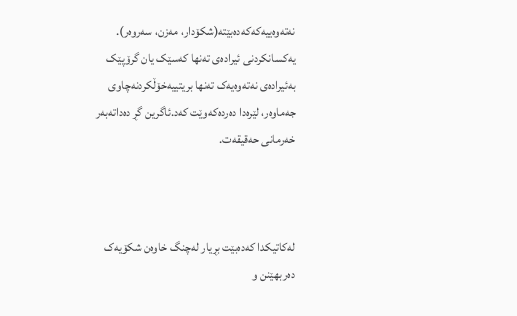نه‌ته‌وه‌ییه‌که‌که‌ده‌بێته‌(شکۆدار، مه‌زن، سه‌روه‌ر). یه‌کسانکردنی ئیراده‌ی ته‌نها که‌سێک یان گرۆپێک به‌ئیراده‌ی نه‌ته‌وه‌یه‌ک ته‌نها بریتییه‌خۆڵکردنه‌چاوی جه‌ماوه‌ر، لێره‌دا ده‌رده‌که‌وێت که‌د.ئاگرین گڕ ده‌داته‌به‌ر خه‌رمانی حه‌قیقه‌ت.



له‌کاتیکدا که‌ده‌بێت بڕیار له‌چنگ خاوه‌ن شکۆیه‌ک ده‌ربهێنن و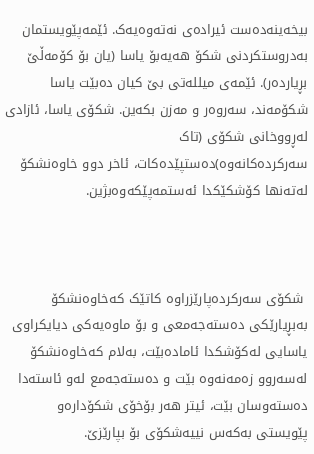بیخه‌ینه‌ده‌ست ئیراده‌ی نه‌ته‌وه‌یه‌ک. ئێمه‌پێویستمان به‌دروستکردنی شکۆ هه‌یه‌بۆ یاسا (یان بۆ کۆمه‌ڵێ بڕیارده‌ر). ئێمه‌ی میلله‌تی بێ کیان ده‌بێت یاسا شکۆمه‌ند، سه‌روه‌ر و مه‌زن بکه‌ین. شکۆی یاسا، ئازادی له‌ڕووخانی شکۆی (تاک سه‌رکرده‌کانه‌وه)ده‌ستپێده‌کات، ئاخر دوو خاوه‌نشکۆ له‌ته‌نها کۆشکێکدا ئه‌ستمه‌پێکه‌وه‌بژین.



 شکۆی سه‌رکرده‌پارێزراوه‌ کاتێک که‌خاوه‌نشکۆ به‌بڕیارێکی ده‌سته‌جه‌معی و بۆ ماوه‌یه‌کی دیایکراوی یاسایی له‌کۆشکدا ئاماده‌بێت، به‌لام که‌خاوه‌نشکۆ له‌سه‌روو زه‌مه‌نه‌وه‌ بێت و ده‌سته‌جه‌مع له‌و ئاسته‌دا ده‌سته‌وسان بێت، ئیتر هه‌ر بۆخۆی شکۆداره‌و پێویستی به‌که‌س نییه‌شکۆی بۆ بپارێزێ.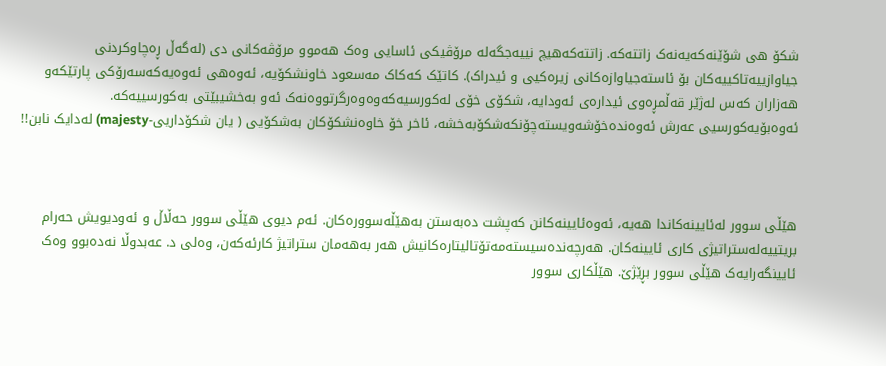شکۆ هی شۆێنه‌که‌یه‌نه‌ک زاتته‌که‌. زاتته‌که‌هیچ نییه‌جگه‌له‌ مرۆڤیکی ئاسایی وه‌ک هه‌موو مرۆڤه‌کانی دی (له‌گه‌ڵ ڕه‌چاوکردنی جیاوازییه‌تاکییه‌کان بۆ ئاسته‌جیاوا‌زه‌کانی زیره‌کیی و ئیدراک). کاتێک که‌کاک مه‌سعود خاونشکۆیه‌، ئه‌وه‌هی ئه‌وه‌یه‌که‌سه‌رۆکی پارتێکه‌و هه‌زاران که‌س له‌ژێر قه‌ڵمڕه‌وی ئیداره‌ی ئه‌ودایه‌، شکۆی خۆی له‌کورسیه‌که‌وه‌وه‌رگرتووه‌نه‌ک ئه‌و به‌خشیبێتی به‌کورسییه‌که‌. ئه‌وه‌بۆیه‌کورسیی عه‌رش ئه‌وه‌نده‌خۆشه‌ویسته‌چۆنکه‌شکۆبه‌خشه‌، ئاخر خۆ خاوه‌نشکۆکان به‌شکۆیی ( یان شکۆداریی-majesty) له‌دایک نابن!!



هێڵی سوور له‌ئایینه‌کاندا هه‌یه، ئه‌وه‌ئایینه‌کانن که‌پشت ده‌به‌ستن به‌هێڵه‌سووره‌کان‌. ئه‌م دیوی هێڵی سوور حه‌ڵاڵ و ئه‌ودیویش حه‌رام بریتییه‌له‌ستراتیژی کاری ئایینه‌کان. هه‌رچه‌نده‌سیسته‌مه‌تۆتالیتاره‌کانیش هه‌ر به‌هه‌مان ستراتیژ کارئه‌که‌ن، وه‌لی د. عه‌بدوڵا نه‌ده‌بوو وه‌ک ئایینگه‌رایه‌ک هێڵی سوور بڕێژێ. هێڵکاری سوور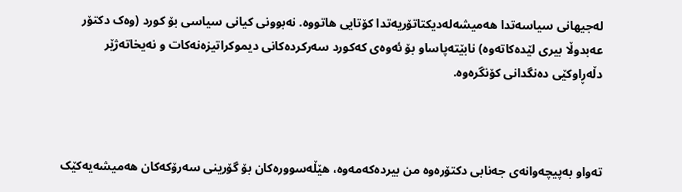له‌جیهانی سیاسه‌تدا هه‌میشه‌له‌دیکتاتۆریه‌تدا کۆتایی هاتووه‌. نه‌بوونی کیانی سیاسی بۆ کورد (وه‌ک دکتۆر عه‌بدوڵا بیری لێده‌کاته‌وه‌‌) نابێته‌پاساو بۆ ئه‌وه‌ی که‌کورد سه‌رکرده‌کانی دیموکراتیزه‌نه‌کات و نه‌یخاته‌ژێر دڵه‌ڕاوکێی ده‌نگدانی کۆنگره‌وه‌‌.



ته‌واو به‌پیچه‌وانه‌ی جه‌نابی دکتۆره‌وه‌ من بیرده‌که‌مه‌وه‌، ‌هێڵه‌سووره‌کان بۆ گۆرینی سه‌رۆکه‌کان هه‌میشه‌یه‌کێک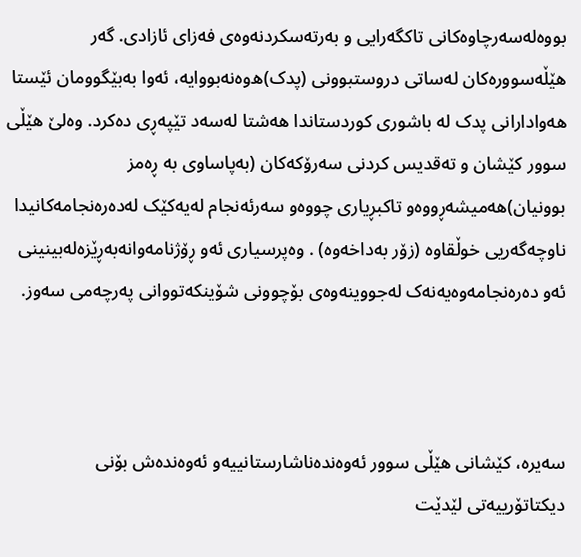بووه‌له‌سه‌رچاوه‌کانی تاکگه‌رایی و به‌رته‌سکردنه‌وه‌ی فه‌زای ئازادی. گه‌ر هێڵه‌سووره‌کان له‌ساتی دروستبوونی (پدک)ه‌وه‌نه‌بووایه‌، ئه‌وا به‌بێگوومان ئێستا هه‌وادارانی پدک له‌ باشوری کوردستاندا هه‌شتا له‌سه‌د تێپه‌ڕی ده‌کرد. وه‌لێ هێڵی سوور کێشان و ته‌قدیس کردنی سه‌رۆکه‌کان (به‌پاساوی به‌ ڕه‌مز بوونیان)هه‌میشه‌ڕووه‌و تاکبڕیاری چووه‌و سه‌رئه‌نجام له‌یه‌کێک له‌ده‌ره‌نجامه‌کانیدا ناوچه‌گه‌ریی خوڵقاوه (زۆر به‌داخه‌وه‌) . وه‌پرسیاری ئه‌و ڕۆژنامه‌وانه‌به‌ڕێزه‌له‌بینینی ئه‌و ده‌ره‌نجامه‌وه‌یه‌نه‌ک له‌جووینه‌وه‌ی بۆچوونی شۆینکه‌تووانی په‌رچه‌می سه‌وز.



سه‌یره‌، کێشانی هێڵی سوور ئه‌وه‌نده‌ناشارستانییه‌و ئه‌وه‌نده‌ش بۆنی دیکتاتۆرییه‌تی لێدێت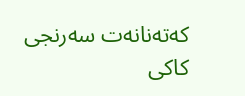که‌ته‌نانه‌ت سه‌رنجی کاکی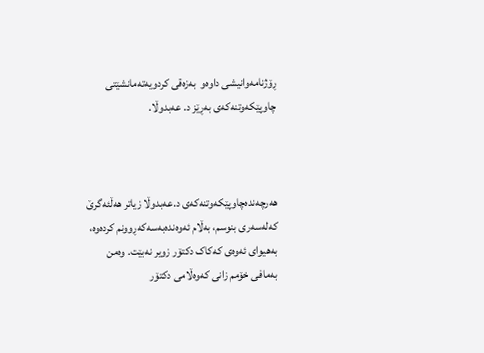ڕۆژنامه‌وانیشی داوه‌و  به‌زه‌قی کردویه‌ته‌مانشێتی چاوپێکه‌وتنه‌که‌ی به‌ڕێز د. عه‌بدوڵا.



هه‌رچه‌نده‌چاوپێکه‌وتنه‌که‌ی د.عه‌بدوڵا زیاتر هه‌ڵئه‌گرێ که‌له‌سه‌ری بنوسم، به‌ڵام ئه‌وه‌نده‌به‌سه‌که‌ڕوونم کرده‌وه‌، به‌هیوای ئه‌وه‌ی که‌کاک دکتۆر زویر نه‌بێت. وه‌من به‌مافی خۆمم زانی که‌وه‌ڵامی دکتۆر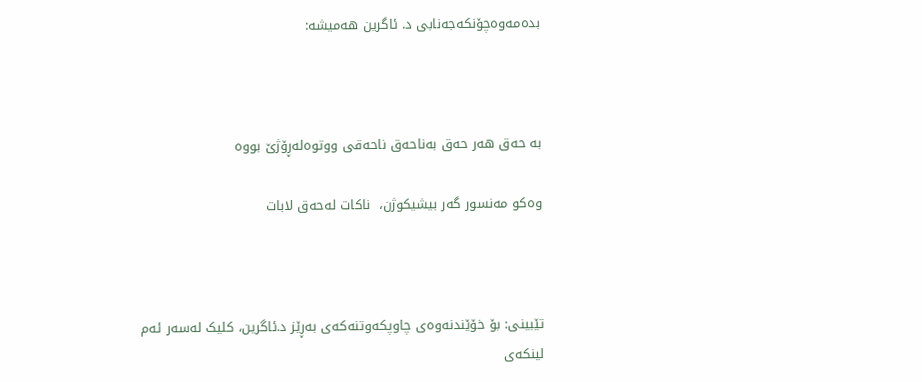بده‌مه‌وه‌چۆنکه‌جه‌نابی د. ئاگرین هه‌میشه‌:



به ‌حه‌ق هه‌ر حه‌ق به‌ناحه‌ق ناحه‌قی ووتوه‌له‌ڕۆژێ بووه‌

وه‌کو مه‌نسور گه‌ر بیشیکوژن،  ناکات له‌حه‌ق لابات



تێبینی: بۆ خۆێندنه‌وه‌ی چاوپکه‌وتنه‌که‌ی به‌ڕێز د.ئاگرین، کلیک له‌سه‌ر ئه‌م لینکه‌ی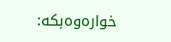خواره‌وه‌بکه: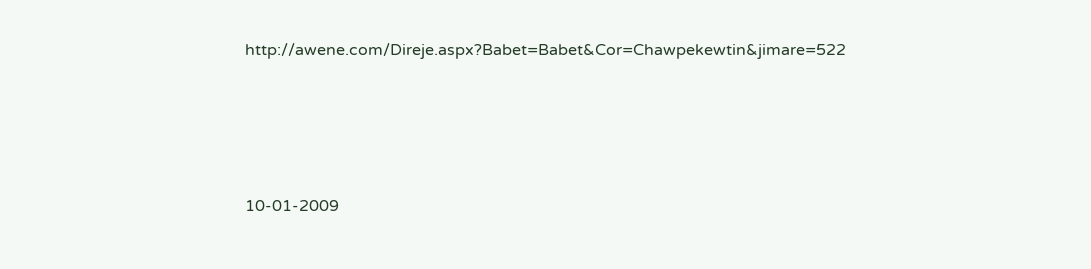http://awene.com/Direje.aspx?Babet=Babet&Cor=Chawpekewtin&jimare=522





10-01-2009